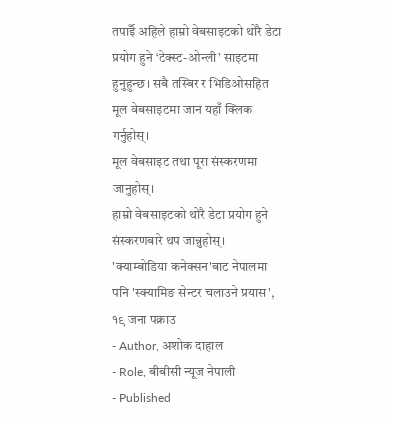तपाईँ अहिले हाम्रो वेबसाइटको थोरै डेटा प्रयोग हुने ‘टेक्स्ट-ओन्ली’ साइटमा हुनुहुन्छ। सबै तस्बिर र भिडिओसहित मूल वेबसाइटमा जान यहाँ क्लिक गर्नुहोस्।
मूल वेबसाइट तथा पूरा संस्करणमा जानुहोस्।
हाम्रो वेबसाइटको थोरै डेटा प्रयोग हुने संस्करणबारे थप जान्नुहोस्।
'क्याम्बोडिया कनेक्सन'बाट नेपालमा पनि 'स्क्यामिङ सेन्टर चलाउने प्रयास', १९ जना पक्राउ
- Author, अशोक दाहाल
- Role, बीबीसी न्यूज नेपाली
- Published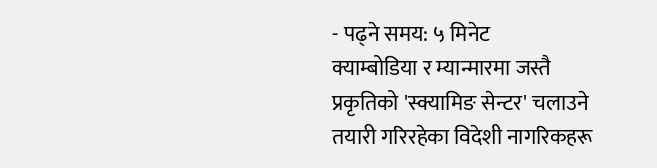- पढ्ने समय: ५ मिनेट
क्याम्बोडिया र म्यान्मारमा जस्तै प्रकृतिको 'स्क्यामिङ सेन्टर' चलाउने तयारी गरिरहेका विदेशी नागरिकहरू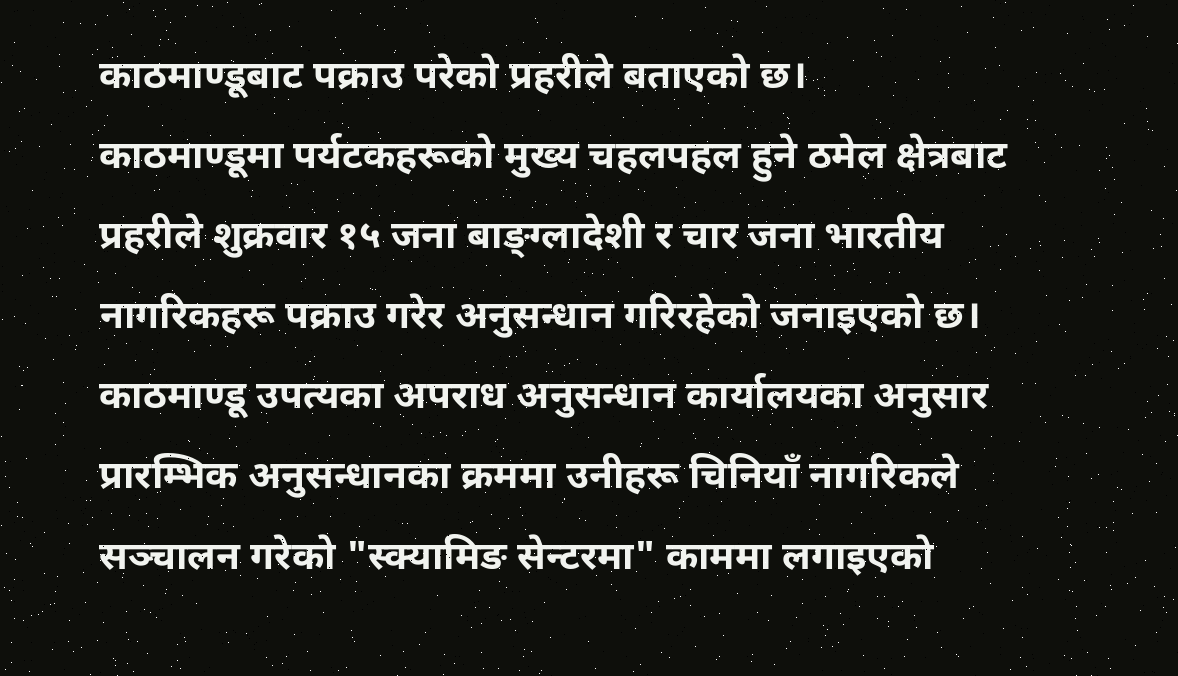काठमाण्डूबाट पक्राउ परेको प्रहरीले बताएको छ।
काठमाण्डूमा पर्यटकहरूको मुख्य चहलपहल हुने ठमेल क्षेत्रबाट प्रहरीले शुक्रवार १५ जना बाङ्ग्लादेशी र चार जना भारतीय नागरिकहरू पक्राउ गरेर अनुसन्धान गरिरहेको जनाइएको छ।
काठमाण्डू उपत्यका अपराध अनुसन्धान कार्यालयका अनुसार प्रारम्भिक अनुसन्धानका क्रममा उनीहरू चिनियाँ नागरिकले सञ्चालन गरेको "स्क्यामिङ सेन्टरमा" काममा लगाइएको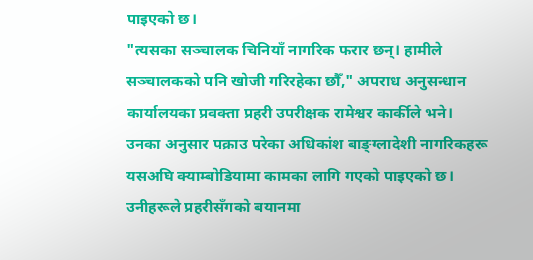पाइएको छ।
"त्यसका सञ्चालक चिनियाँ नागरिक फरार छन्। हामीले सञ्चालकको पनि खोजी गरिरहेका छौँ," अपराध अनुसन्धान कार्यालयका प्रवक्ता प्रहरी उपरीक्षक रामेश्वर कार्कीले भने।
उनका अनुसार पक्राउ परेका अधिकांश बाङ्ग्लादेशी नागरिकहरू यसअघि क्याम्बोडियामा कामका लागि गएको पाइएको छ। उनीहरूले प्रहरीसँगको बयानमा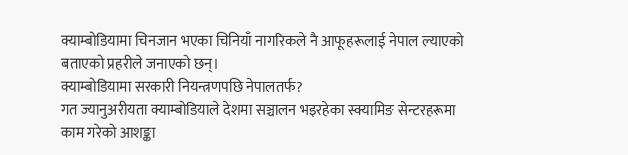क्याम्बोडियामा चिनजान भएका चिनियाँ नागरिकले नै आफूहरूलाई नेपाल ल्याएको बताएको प्रहरीले जनाएको छन्।
क्याम्बोडियामा सरकारी नियन्त्रणपछि नेपालतर्फ?
गत ज्यानुअरीयता क्याम्बोडियाले देशमा सञ्चालन भइरहेका स्क्यामिङ सेन्टरहरूमा काम गरेको आशङ्का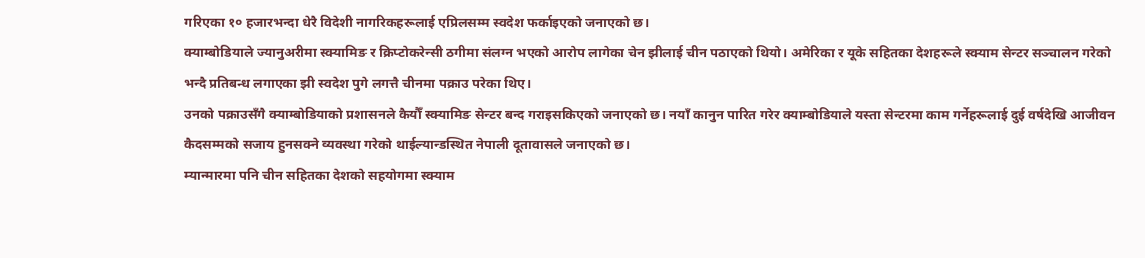गरिएका १० हजारभन्दा धेरै विदेशी नागरिकहरूलाई एप्रिलसम्म स्वदेश फर्काइएको जनाएको छ।
क्याम्बोडियाले ज्यानुअरीमा स्क्यामिङ र क्रिप्टोकरेन्सी ठगीमा संलग्न भएको आरोप लागेका चेन झीलाई चीन पठाएको थियो। अमेरिका र यूके सहितका देशहरूले स्क्याम सेन्टर सञ्चालन गरेको भन्दै प्रतिबन्ध लगाएका झी स्वदेश पुगे लगत्तै चीनमा पक्राउ परेका थिए।
उनको पक्राउसँगै क्याम्बोडियाको प्रशासनले कैयौँ स्क्यामिङ सेन्टर बन्द गराइसकिएको जनाएको छ। नयाँ कानुन पारित गरेर क्याम्बोडियाले यस्ता सेन्टरमा काम गर्नेहरूलाई दुई वर्षदेखि आजीवन कैदसम्मको सजाय हुनसक्ने व्यवस्था गरेको थाईल्यान्डस्थित नेपाली दूतावासले जनाएको छ।
म्यान्मारमा पनि चीन सहितका देशको सहयोगमा स्क्याम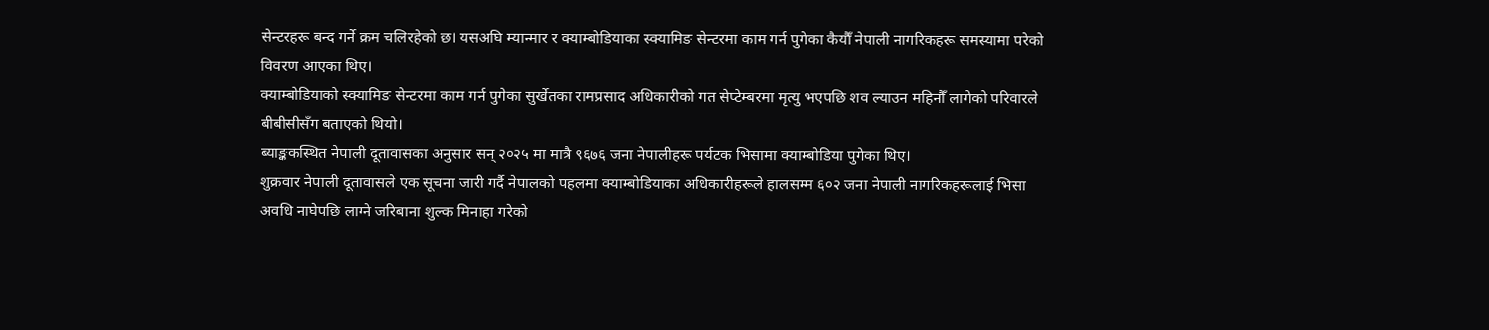सेन्टरहरू बन्द गर्ने क्रम चलिरहेको छ। यसअघि म्यान्मार र क्याम्बोडियाका स्क्यामिङ सेन्टरमा काम गर्न पुगेका कैयौँ नेपाली नागरिकहरू समस्यामा परेको विवरण आएका थिए।
क्याम्बोडियाको स्क्यामिङ सेन्टरमा काम गर्न पुगेका सुर्खेतका रामप्रसाद अधिकारीको गत सेप्टेम्बरमा मृत्यु भएपछि शव ल्याउन महिनौँ लागेको परिवारले बीबीसीसँग बताएको थियो।
ब्याङ्ककस्थित नेपाली दूतावासका अनुसार सन् २०२५ मा मात्रै ९६७६ जना नेपालीहरू पर्यटक भिसामा क्याम्बोडिया पुगेका थिए।
शुक्रवार नेपाली दूतावासले एक सूचना जारी गर्दै नेपालको पहलमा क्याम्बोडियाका अधिकारीहरूले हालसम्म ६०२ जना नेपाली नागरिकहरूलाई भिसा अवधि नाघेपछि लाग्ने जरिबाना शुल्क मिनाहा गरेको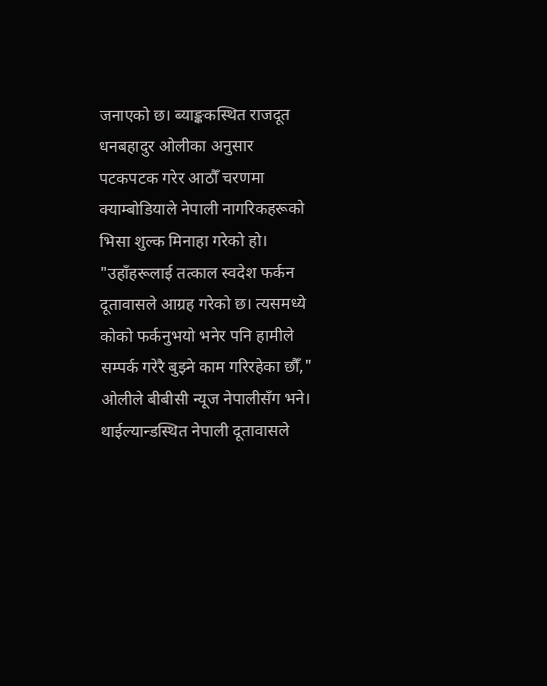जनाएको छ। ब्याङ्ककस्थित राजदूत धनबहादुर ओलीका अनुसार पटकपटक गरेर आठौँ चरणमा क्याम्बोडियाले नेपाली नागरिकहरूको भिसा शुल्क मिनाहा गरेको हो।
"उहाँहरूलाई तत्काल स्वदेश फर्कन दूतावासले आग्रह गरेको छ। त्यसमध्ये कोको फर्कनुभयो भनेर पनि हामीले सम्पर्क गरेरै बुझ्ने काम गरिरहेका छौँ," ओलीले बीबीसी न्यूज नेपालीसँग भने।
थाईल्यान्डस्थित नेपाली दूतावासले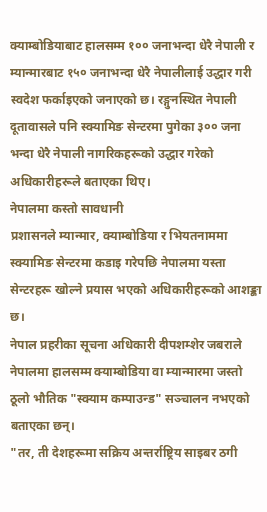क्याम्बोडियाबाट हालसम्म १०० जनाभन्दा धेरै नेपाली र म्यान्मारबाट १५० जनाभन्दा धेरै नेपालीलाई उद्धार गरी स्वदेश फर्काइएको जनाएको छ। रङ्गुनस्थित नेपाली दूतावासले पनि स्क्यामिङ सेन्टरमा पुगेका ३०० जना भन्दा धेरै नेपाली नागरिकहरूको उद्धार गरेको अधिकारीहरूले बताएका थिए।
नेपालमा कस्तो सावधानी
प्रशासनले म्यान्मार, क्याम्बोडिया र भियतनाममा स्क्यामिङ सेन्टरमा कडाइ गरेपछि नेपालमा यस्ता सेन्टरहरू खोल्ने प्रयास भएको अधिकारीहरूको आशङ्का छ।
नेपाल प्रहरीका सूचना अधिकारी दीपशम्शेर जबराले नेपालमा हालसम्म क्याम्बोडिया वा म्यान्मारमा जस्तो ठूलो भौतिक "स्क्याम कम्पाउन्ड" सञ्चालन नभएको बताएका छन्।
"तर, ती देशहरूमा सक्रिय अन्तर्राष्ट्रिय साइबर ठगी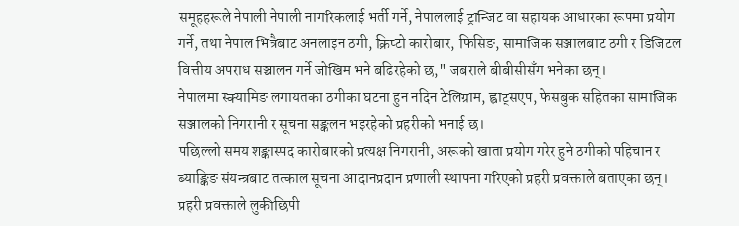समूहहरूले नेपाली नेपाली नागरिकलाई भर्ती गर्ने, नेपाललाई ट्रान्जिट वा सहायक आधारका रूपमा प्रयोग गर्ने, तथा नेपाल भित्रैबाट अनलाइन ठगी, क्रिप्टो कारोबार, फिसिङ, सामाजिक सञ्जालबाट ठगी र डिजिटल वित्तीय अपराध सञ्चालन गर्ने जोखिम भने बढिरहेको छ," जबराले बीबीसीसँग भनेका छन्।
नेपालमा स्क्यामिङ लगायतका ठगीका घटना हुन नदिन टेलिग्राम, ह्वाट्सएप, फेसबुक सहितका सामाजिक सञ्जालको निगरानी र सूचना सङ्कलन भइरहेको प्रहरीको भनाई छ।
पछिल्लो समय शङ्कास्पद कारोबारको प्रत्यक्ष निगरानी, अरूको खाता प्रयोग गरेर हुने ठगीको पहिचान र ब्याङ्किङ संयन्त्रबाट तत्काल सूचना आदानप्रदान प्रणाली स्थापना गरिएको प्रहरी प्रवक्ताले बताएका छन्।
प्रहरी प्रवक्ताले लुकीछिपी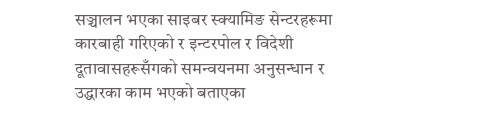सञ्चालन भएका साइबर स्क्यामिङ सेन्टरहरूमा कारबाही गरिएको र इन्टरपोल र विदेशी दूतावासहरूसँगको समन्वयनमा अनुसन्धान र उद्धारका काम भएको बताएका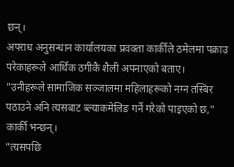छन्।
अपराध अनुसन्धान कार्यालयका प्रवक्ता कार्कीले ठमेलमा पक्राउ परेकाहरूले आर्थिक ठगीकै शैली अपनाएको बताए।
"उनीहरूले सामाजिक सञ्जालमा महिलाहरूको नग्न तस्बिर पठाउने अनि त्यसबाट ब्ल्याकमेलिङ गर्ने गरेको पाइएको छ," कार्की भन्छन्।
"त्यसपछि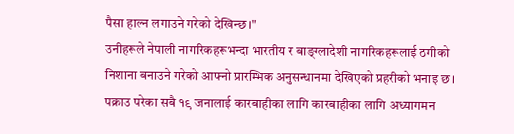पैसा हाल्न लगाउने गरेको देखिन्छ।"
उनीहरूले नेपाली नागरिकहरूभन्दा भारतीय र बाङ्ग्लादेशी नागरिकहरूलाई ठगीको निशाना बनाउने गरेको आफ्नो प्रारम्भिक अनुसन्धानमा देखिएको प्रहरीको भनाइ छ।
पक्राउ परेका सबै १९ जनालाई कारबाहीका लागि कारबाहीका लागि अध्यागमन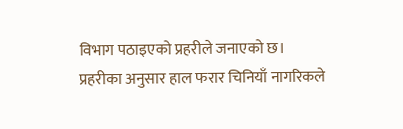विभाग पठाइएको प्रहरीले जनाएको छ।
प्रहरीका अनुसार हाल फरार चिनियाँ नागरिकले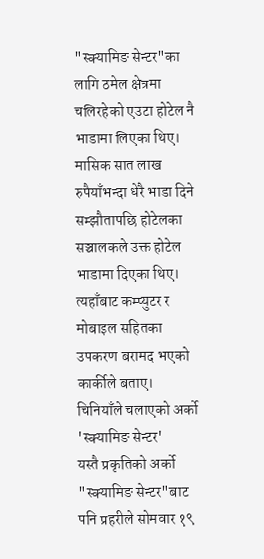"स्क्यामिङ सेन्टर"का लागि ठमेल क्षेत्रमा चलिरहेको एउटा होटेल नै भाडामा लिएका थिए। मासिक सात लाख रुपैयाँभन्दा धेरै भाडा दिने सम्झौतापछि होटेलका सञ्चालकले उक्त होटेल भाडामा दिएका थिए। त्यहाँबाट कम्प्युटर र मोबाइल सहितका उपकरण बरामद भएको कार्कीले बताए।
चिनियाँले चलाएको अर्को 'स्क्यामिङ सेन्टर'
यस्तै प्रकृतिको अर्को "स्क्यामिङ सेन्टर"बाट पनि प्रहरीले सोमवार १९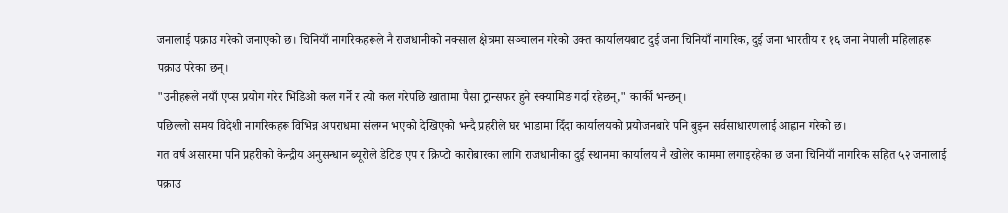जनालाई पक्राउ गरेको जनाएको छ। चिनियाँ नागरिकहरूले नै राजधानीको नक्साल क्षेत्रमा सञ्चालन गरेको उक्त कार्यालयबाट दुई जना चिनियाँ नागरिक, दुई जना भारतीय र १६ जना नेपाली महिलाहरू पक्राउ परेका छन्।
"उनीहरूले नयाँ एप्स प्रयोग गरेर भिडिओ कल गर्ने र त्यो कल गरेपछि खातामा पैसा ट्रान्सफर हुने स्क्यामिङ गर्दा रहेछन्," कार्की भन्छन्।
पछिल्लो समय विदेशी नागरिकहरू विभिन्न अपराधमा संलग्न भएको देखिएको भन्दै प्रहरीले घर भाडामा दिँदा कार्यालयको प्रयोजनबारे पनि बुझ्न सर्वसाधारणलाई आह्वान गरेको छ।
गत वर्ष असारमा पनि प्रहरीको केन्द्रीय अनुसन्धान ब्यूरोले डेटिङ एप र क्रिप्टो कारोबारका लागि राजधानीका दुई स्थानमा कार्यालय नै खोलेर काममा लगाइरहेका छ जना चिनियाँ नागरिक सहित ५२ जनालाई पक्राउ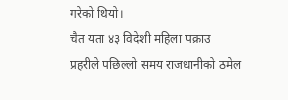गरेको थियो।
चैत यता ४३ विदेशी महिला पक्राउ
प्रहरीले पछिल्लो समय राजधानीको ठमेल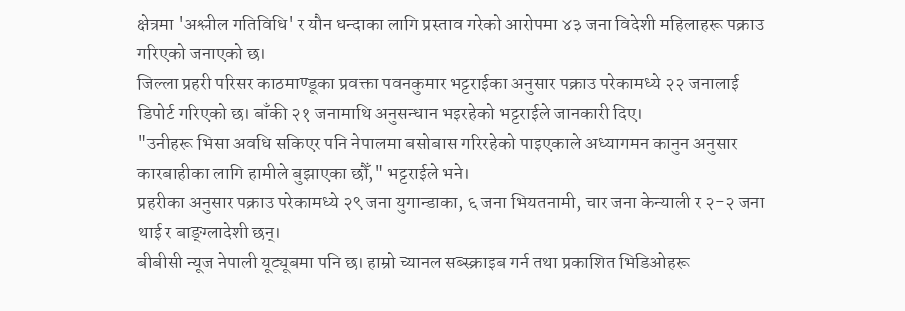क्षेत्रमा 'अश्लील गतिविधि' र यौन धन्दाका लागि प्रस्ताव गरेको आरोपमा ४३ जना विदेशी महिलाहरू पक्राउ गरिएको जनाएको छ।
जिल्ला प्रहरी परिसर काठमाण्डूका प्रवक्ता पवनकुमार भट्टराईका अनुसार पक्राउ परेकामध्ये २२ जनालाई डिपोर्ट गरिएको छ। बाँकी २१ जनामाथि अनुसन्धान भइरहेको भट्टराईले जानकारी दिए।
"उनीहरू भिसा अवधि सकिएर पनि नेपालमा बसोबास गरिरहेको पाइएकाले अध्यागमन कानुन अनुसार कारबाहीका लागि हामीले बुझाएका छौँ," भट्टराईले भने।
प्रहरीका अनुसार पक्राउ परेकामध्ये २९ जना युगान्डाका, ६ जना भियतनामी, चार जना केन्याली र २-२ जना थाई र बाङ्ग्लादेशी छन्।
बीबीसी न्यूज नेपाली यूट्यूबमा पनि छ। हाम्रो च्यानल सब्स्क्राइब गर्न तथा प्रकाशित भिडिओहरू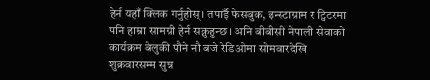हेर्न यहाँ क्लिक गर्नुहोस्। तपाईँ फेसबुक, इन्स्टाग्राम र ट्विटरमा पनि हाम्रा सामग्री हेर्न सक्नुहुन्छ। अनि बीबीसी नेपाली सेवाको कार्यक्रम बेलुकी पौने नौ बजे रेडिओमा सोमवारदेखि शुक्रवारसम्म सुन्न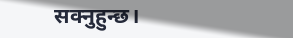सक्नुहुन्छ।